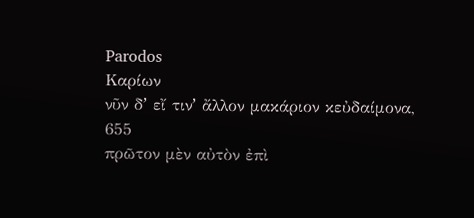Parodos
Καρίων
νῦν δʼ εἴ τινʼ ἄλλον μακάριον κεὐδαίμονα,
655
πρῶτον μὲν αὐτὸν ἐπὶ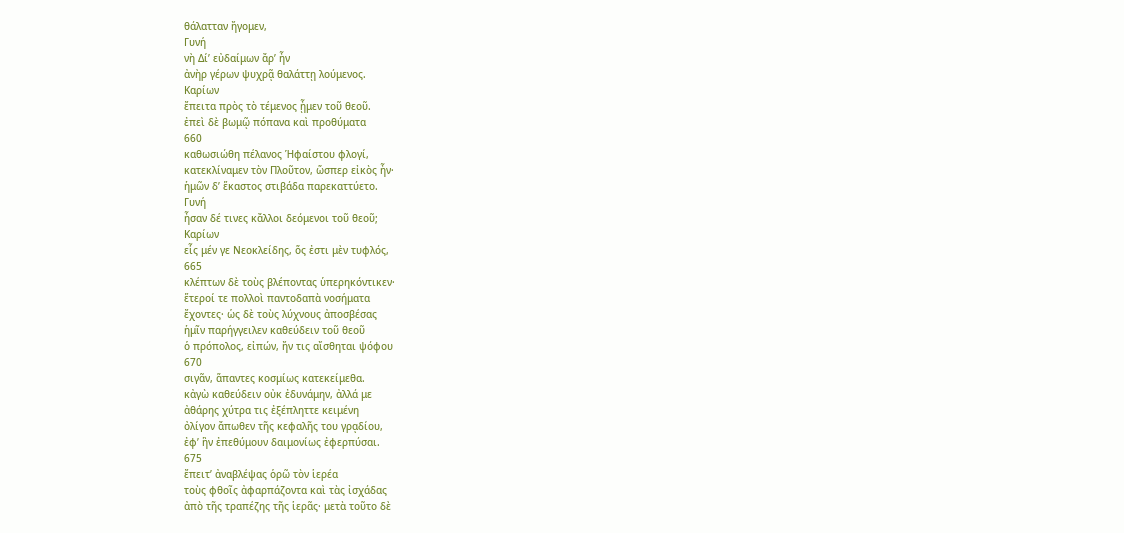θάλατταν ἤγομεν,
Γυνή
νὴ Δίʼ εὐδαίμων ἄρʼ ἦν
ἀνὴρ γέρων ψυχρᾷ θαλάττῃ λούμενος.
Καρίων
ἔπειτα πρὸς τὸ τέμενος ᾖμεν τοῦ θεοῦ.
ἐπεὶ δὲ βωμῷ πόπανα καὶ προθύματα
660
καθωσιώθη πέλανος Ἡφαίστου φλογί,
κατεκλίναμεν τὸν Πλοῦτον, ὥσπερ εἰκὸς ἦν·
ἡμῶν δʼ ἕκαστος στιβάδα παρεκαττύετο.
Γυνή
ἦσαν δέ τινες κἄλλοι δεόμενοι τοῦ θεοῦ;
Καρίων
εἷς μέν γε Νεοκλείδης, ὅς ἐστι μὲν τυφλός,
665
κλέπτων δὲ τοὺς βλέποντας ὑπερηκόντικεν·
ἕτεροί τε πολλοὶ παντοδαπὰ νοσήματα
ἔχοντες· ὡς δὲ τοὺς λύχνους ἀποσβέσας
ἡμῖν παρήγγειλεν καθεύδειν τοῦ θεοῦ
ὁ πρόπολος, εἰπών, ἤν τις αἴσθηται ψόφου
670
σιγᾶν, ἅπαντες κοσμίως κατεκείμεθα.
κἀγὼ καθεύδειν οὐκ ἐδυνάμην, ἀλλά με
ἀθάρης χύτρα τις ἐξέπληττε κειμένη
ὀλίγον ἄπωθεν τῆς κεφαλῆς του γρᾳδίου,
ἐφʼ ἣν ἐπεθύμουν δαιμονίως ἐφερπύσαι.
675
ἔπειτʼ ἀναβλέψας ὁρῶ τὸν ἱερέα
τοὺς φθοῖς ἀφαρπάζοντα καὶ τὰς ἰσχάδας
ἀπὸ τῆς τραπέζης τῆς ἱερᾶς· μετὰ τοῦτο δὲ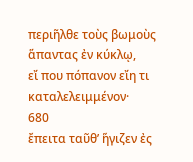περιῆλθε τοὺς βωμοὺς ἅπαντας ἐν κύκλῳ,
εἴ που πόπανον εἴη τι καταλελειμμένον·
680
ἔπειτα ταῦθʼ ἥγιζεν ἐς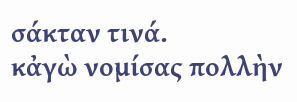σάκταν τινά.
κἀγὼ νομίσας πολλὴν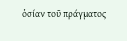ὁσίαν τοῦ πράγματος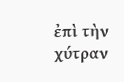ἐπὶ τὴν χύτραν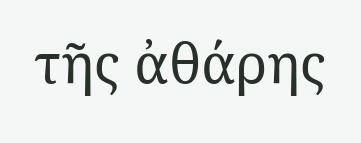τῆς ἀθάρης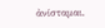ἀνίσταμαι.